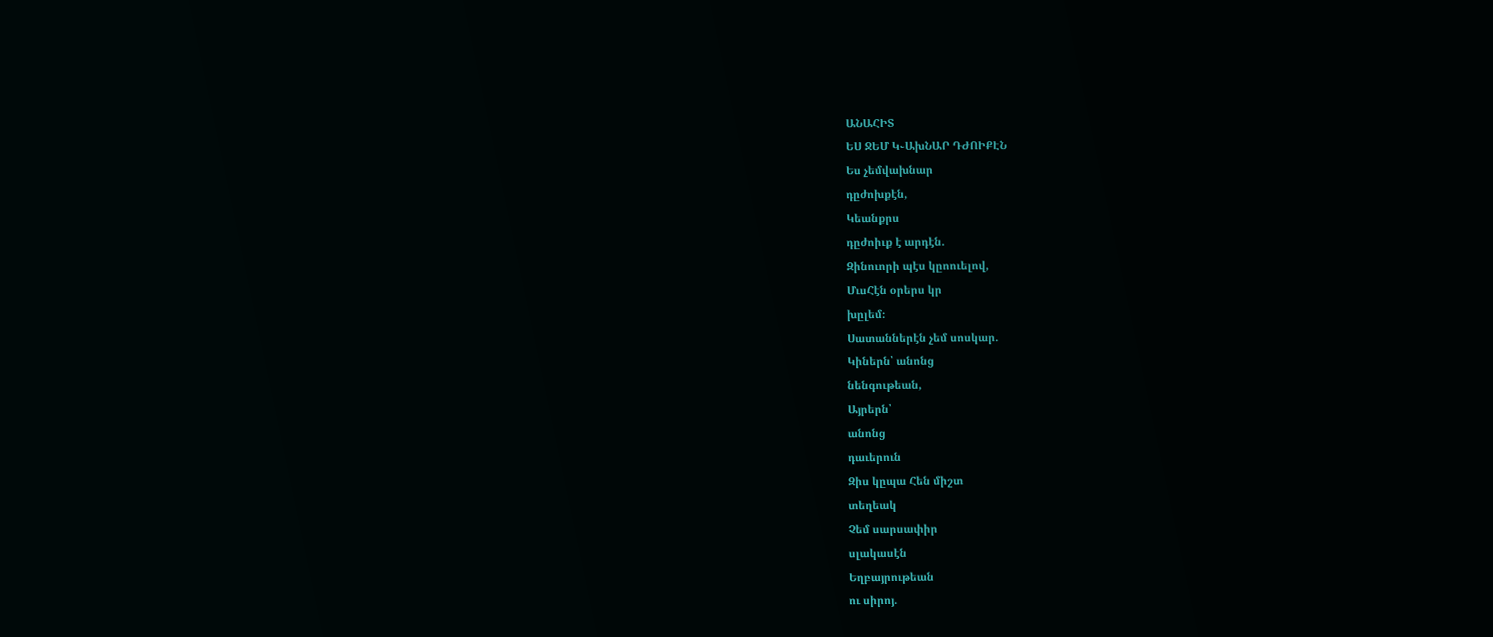ԱՆԱՀԻՏ
ԵՍ ՋԵՄ Կ֊ԱխՆԱՐ ԴԺՈԻՔԷՆ
Ես չեմվախնար
դըժոխքէն,
Կեանքրս
դըժոիւք է արդէն.
Զինուորի պէս կըոուելով,
ՄւսՀէն օրերս կր
խըլեմ։
Սատաններէն չեմ սոսկար.
Կիներն՝ անոնց
նենգութեան,
Այրերն՝
անոնց
դաւերուն
Զիս կըպա Հեն միշտ
տեղեակ
Չեմ սարսափիր
սլակասէն
Եղբայրութեան
ու սիրոյ.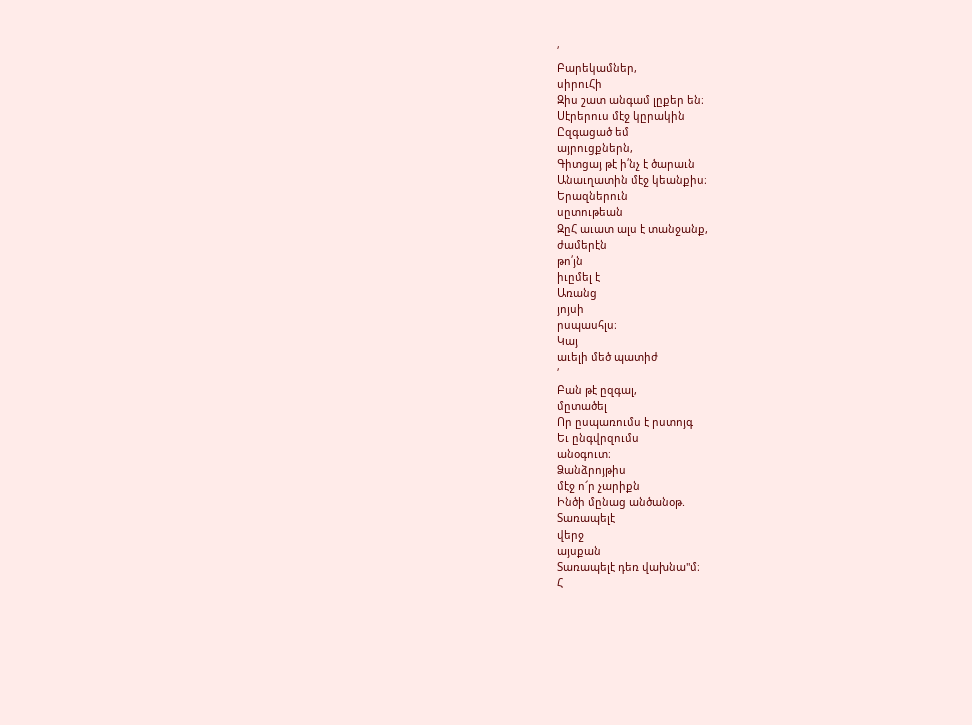՛
Բարեկամներ,
սիրուՀի
Զիս շատ անգամ լըքեր են։
Սէրերուս մէջ կըրակին
Ըզգացած եմ
այրուցքներն,
Գիտցայ թէ ի՛նչ է ծարաւն
Անաւղատին մէջ կեանքիս։
Երազներուն
սըտութեան
ԶըՀ աւատ ալս է տանջանք,
ժամերէն
թո՛յն
իւըմել է
Առանց
յոյսի
րսպասհլս։
Կայ
աւելի մեծ պատիժ
՛
Բան թէ ըզգալ,
մըտածել
Որ ըսպառումս է րստոյգ
Եւ ընգվրզումս
անօգուտ։
Ձանձրոյթիս
մէջ ո՜ր չարիքն
Ինծի մընաց անծանօթ.
Տառապելէ
վերջ
այսքան
Տառապելէ դեռ վախնա"մ։
Հ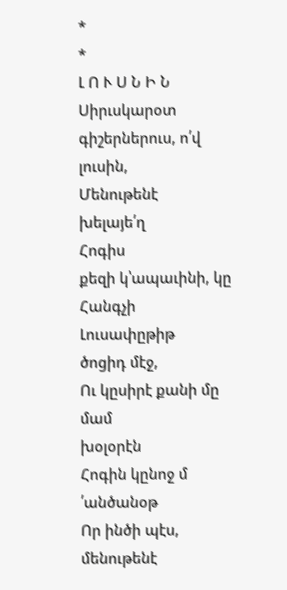*
*
Լ Ո Ւ Ս Ն Ի Ն
Սիրւսկարօտ
գիշերներուս, ո՛վ լուսին,
Մենութենէ
խելայե՛ղ
Հոգիս
քեզի կ՝ապաւինի, կը Հանգչի
Լուսափըթիթ
ծոցիդ մէջ,
Ու կըսիրէ քանի մը մամ
խօլօրէն
Հոգին կընոջ մ ՛անծանօթ
Որ ինծի պէս, մենութենէ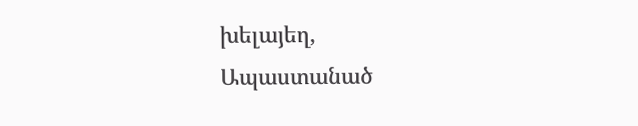խելայեղ,
Ապաստանած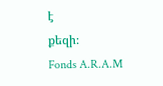է
քեզի։
Fonds A.R.A.M